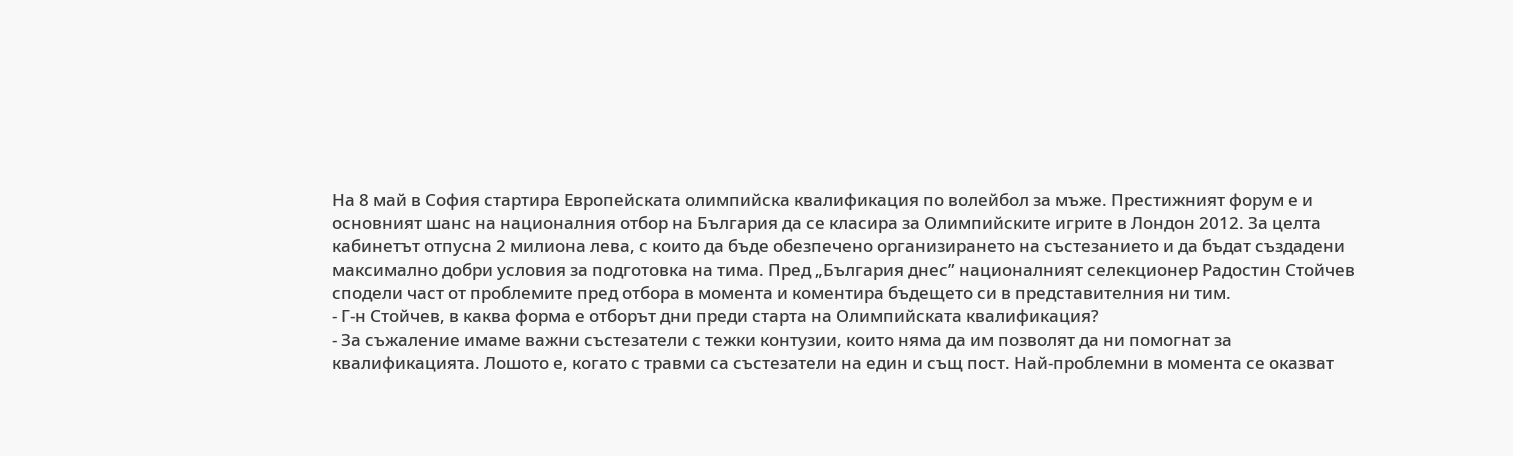На 8 май в София стартира Европейската олимпийска квалификация по волейбол за мъже. Престижният форум е и основният шанс на националния отбор на България да се класира за Олимпийските игрите в Лондон 2012. За целта кабинетът отпусна 2 милиона лева, с които да бъде обезпечено организирането на състезанието и да бъдат създадени максимално добри условия за подготовка на тима. Пред „България днес” националният селекционер Радостин Стойчев сподели част от проблемите пред отбора в момента и коментира бъдещето си в представителния ни тим.
- Г-н Стойчев, в каква форма е отборът дни преди старта на Олимпийската квалификация?
- За съжаление имаме важни състезатели с тежки контузии, които няма да им позволят да ни помогнат за квалификацията. Лошото е, когато с травми са състезатели на един и същ пост. Най-проблемни в момента се оказват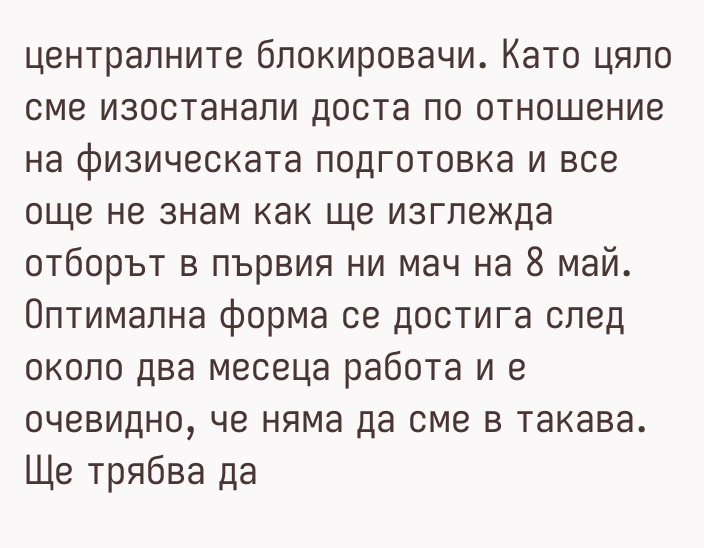централните блокировачи. Като цяло сме изостанали доста по отношение на физическата подготовка и все още не знам как ще изглежда отборът в първия ни мач на 8 май. Оптимална форма се достига след около два месеца работа и е очевидно, че няма да сме в такава. Ще трябва да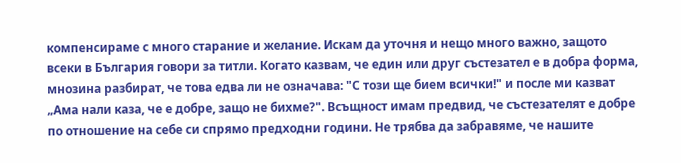компенсираме с много старание и желание. Искам да уточня и нещо много важно, защото всеки в България говори за титли. Когато казвам, че един или друг състезател е в добра форма, мнозина разбират, че това едва ли не означава: "С този ще бием всички!" и после ми казват „Ама нали каза, че е добре, защо не бихме?". Всъщност имам предвид, че състезателят е добре по отношение на себе си спрямо предходни години. Не трябва да забравяме, че нашите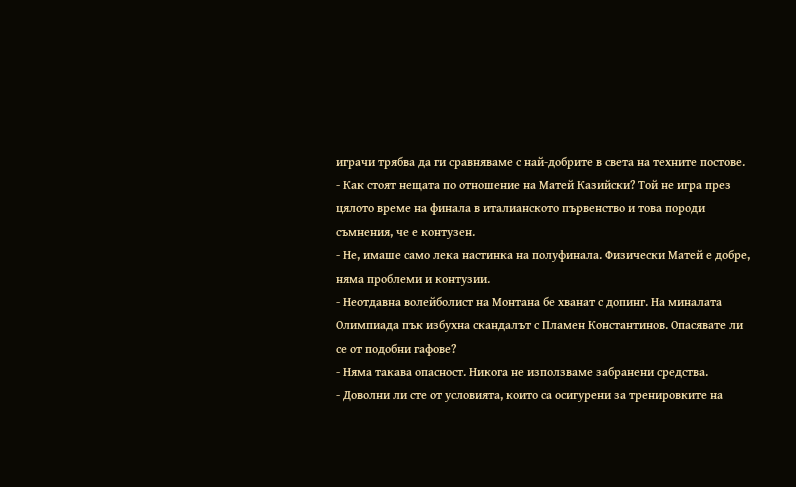играчи трябва да ги сравняваме с най-добрите в света на техните постове.
- Как стоят нещата по отношение на Матей Казийски? Той не игра през цялото време на финала в италианското първенство и това породи съмнения, че е контузен.
- Не, имаше само лека настинка на полуфинала. Физически Матей е добре, няма проблеми и контузии.
- Неотдавна волейболист на Монтана бе хванат с допинг. На миналата Олимпиада пък избухна скандалът с Пламен Константинов. Опасявате ли се от подобни гафове?
- Няма такава опасност. Никога не използваме забранени средства.
- Доволни ли сте от условията, които са осигурени за тренировките на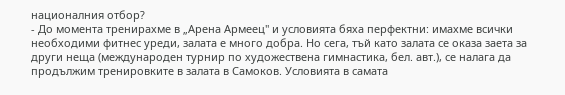националния отбор?
- До момента тренирахме в „Арена Армеец" и условията бяха перфектни: имахме всички необходими фитнес уреди, залата е много добра. Но сега, тъй като залата се оказа заета за други неща (международен турнир по художествена гимнастика, бел. авт.), се налага да продължим тренировките в залата в Самоков. Условията в самата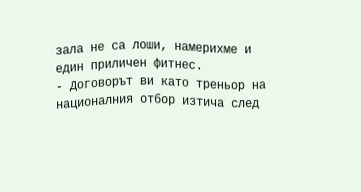зала не са лоши, намерихме и един приличен фитнес.
- Договорът ви като треньор на националния отбор изтича след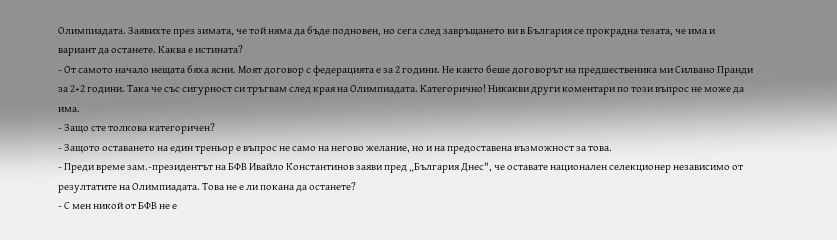Олимпиадата. Заявихте през зимата, че той няма да бъде подновен, но сега след завръщането ви в България се прокрадна тезата, че има и вариант да останете. Каква е истината?
- От самото начало нещата бяха ясни. Моят договор с федерацията е за 2 години. Не както беше договорът на предшественика ми Силвано Пранди за 2+2 години. Така че със сигурност си тръгвам след края на Олимпиадата. Категорично! Никакви други коментари по този въпрос не може да има.
- Защо сте толкова категоричен?
- Защото оставането на един треньор е въпрос не само на негово желание, но и на предоставена възможност за това.
- Преди време зам.-президентът на БФВ Ивайло Константинов заяви пред „България Днес", че оставате национален селекционер независимо от резултатите на Олимпиадата. Това не е ли покана да останете?
- С мен никой от БФВ не е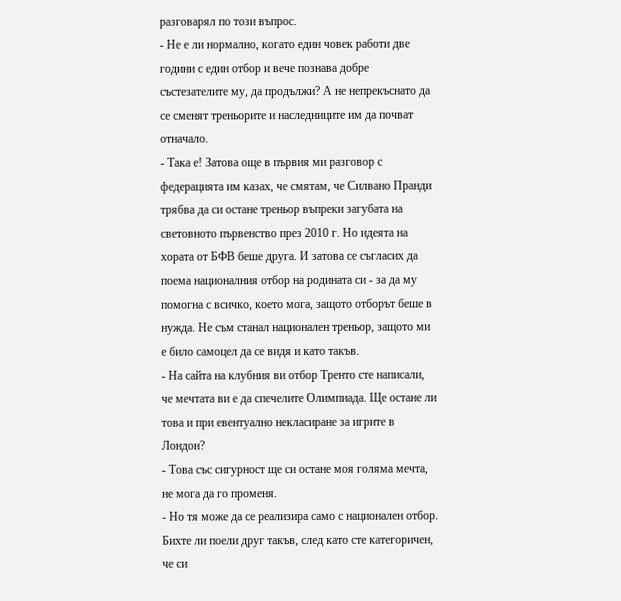разговарял по този въпрос.
- Не е ли нормално, когато един човек работи две години с един отбор и вече познава добре състезателите му, да продължи? А не непрекъснато да се сменят треньорите и наследниците им да почват отначало.
- Така е! Затова още в първия ми разговор с федерацията им казах, че смятам, че Силвано Пранди трябва да си остане треньор въпреки загубата на световното първенство през 2010 г. Но идеята на хората от БФВ беше друга. И затова се съгласих да поема националния отбор на родината си - за да му помогна с всичко, което мога, защото отборът беше в нужда. Не съм станал национален треньор, защото ми е било самоцел да се видя и като такъв.
- На сайта на клубния ви отбор Тренто сте написали, че мечтата ви е да спечелите Олимпиада. Ще остане ли това и при евентуално некласиране за игрите в Лондон?
- Това със сигурност ще си остане моя голяма мечта, не мога да го променя.
- Но тя може да се реализира само с национален отбор. Бихте ли поели друг такъв, след като сте категоричен, че си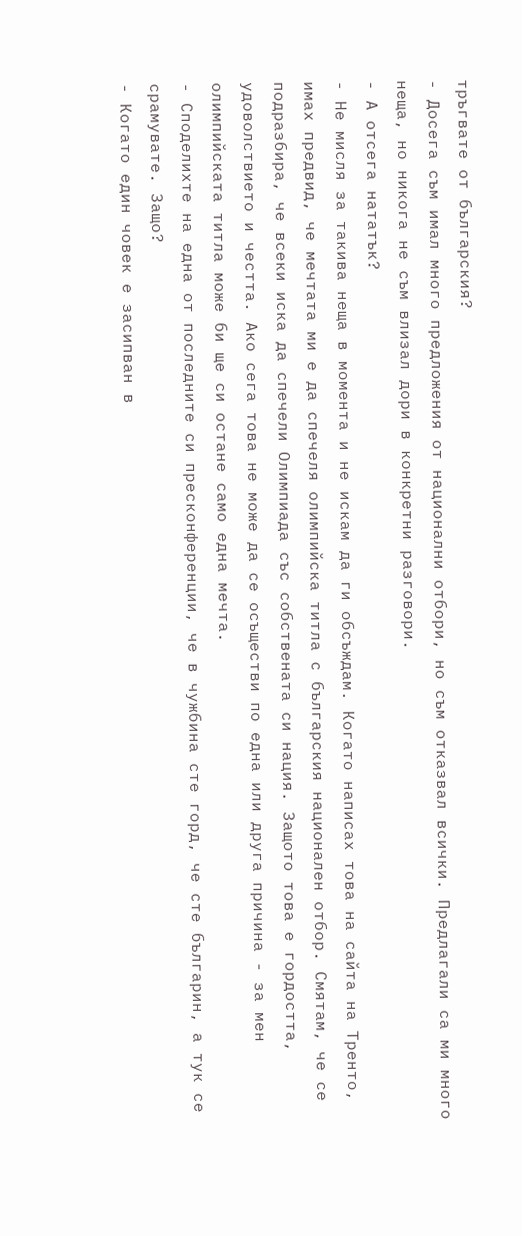тръгвате от българския?
- Досега съм имал много предложения от национални отбори, но съм отказвал всички. Предлагали са ми много неща, но никога не съм влизал дори в конкретни разговори.
- А отсега нататък?
- Не мисля за такива неща в момента и не искам да ги обсъждам. Когато написах това на сайта на Тренто, имах предвид, че мечтата ми е да спечеля олимпийска титла с българския национален отбор. Смятам, че се подразбира, че всеки иска да спечели Олимпиада със собствената си нация. Защото това е гордостта, удоволствието и честта. Ако сега това не може да се осъществи по една или друга причина - за мен олимпийската титла може би ще си остане само една мечта.
- Споделихте на една от последните си пресконференции, че в чужбина сте горд, че сте българин, а тук се срамувате. Защо?
- Когато един човек е засипван в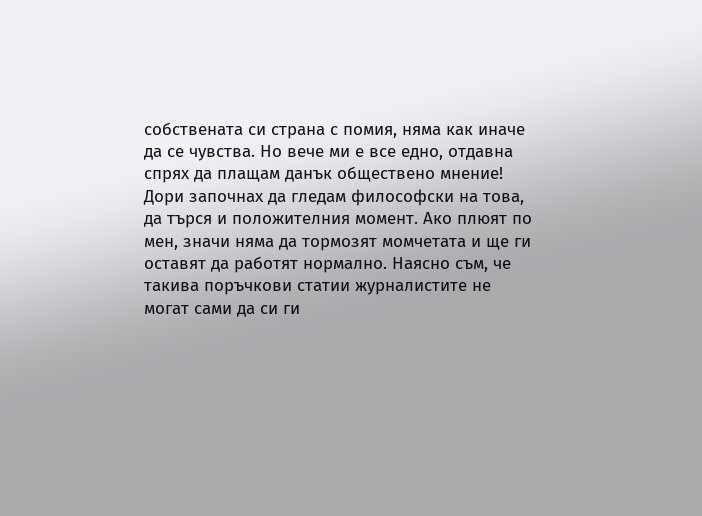собствената си страна с помия, няма как иначе да се чувства. Но вече ми е все едно, отдавна спрях да плащам данък обществено мнение! Дори започнах да гледам философски на това, да търся и положителния момент. Ако плюят по мен, значи няма да тормозят момчетата и ще ги оставят да работят нормално. Наясно съм, че такива поръчкови статии журналистите не могат сами да си ги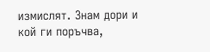измислят. Знам дори и кой ги поръчва,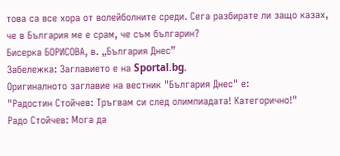това са все хора от волейболните среди. Сега разбирате ли защо казах, че в България ме е срам, че съм българин?
Бисерка БОРИСОВА, в. „България Днес”
Забележка: Заглавието е на Sportal.bg.
Оригиналното заглавие на вестник "България Днес" е:
"Радостин Стойчев: Тръгвам си след олимпиадата! Категорично!"
Радо Стойчев: Мога да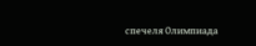спечеля Олимпиада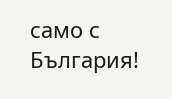само с България!